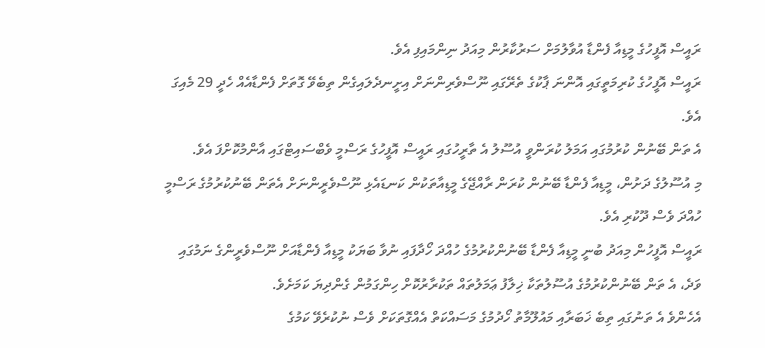ރައީސް އޮފީހުގެ މީޑިއާ ފެންޑާ އުވާލުމަށް ސަރުކާރުން މިއަދު ނިންމައިފި އެވެ.
ރައީސް އޮފީހުގެ ކުރިމަތީގައި އޮންނަ ޕާކުގެ ތެރޭގައި ނޫސްވެރިންނަށް އިށީނދެލައިގެން ތިބެވޭ ގޮތަށް ފެންޑާއެއް ހެދީ 29 މެއިގަ އެވެ.
އެ ތަން ބޭނުން ކުރުމުގައި އަމަލު ކުރަންވީ އުސޫލު އެ ތާރީހުގައި ރައީސް އޮފީހުގެ ރަސްމީ ވެބްސައިޓްގައި އާންމުކޮށްފަ އެވެ.
މި އުސޫލުގެ ދަށުން، މީޑިއާ ފެންޑާ ބޭނުން ކުރަން ރާއްޖޭގެ މީޑިއާތަކުން ކަނޑައެޅި ނޫސްވެރީންނަށް އެތަން ބޭނުކުރުމުގެ ރަސްމީ ހުއްދަ ވެސް ދޫކުރި އެވެ.
ރައީސް އޮފީހުން މިއަދު ބުނީ މީޑިއާ ފެންޑާ ބޭނުންކުރުމުގެ ހުއްދަ ހޯދާފައި ނުވާ ބަޔަކު މީޑިއާ ފެންޑާއަށް ނޫސްވެރީންގެ ނަމުގައި ވަދެ، އެ ތަން ބޭނުންކުރުމުގެ އުސޫލުތަކާ ޚިލާފު ޢަމަލުތައް ތަކުރާރުކޮށް ހިންގަމުން ގެންދިޔަ ކަމަށެވެ.
އެހެންވެ އެ ތަނުގައި ތިބެ ޚަބަރާއި މައުލޫމާތު ހޯދުމުގެ މަސައްކަތް އެއްގޮތަކަށް ވެސް ނުކުރެވޭ ކަމުގެ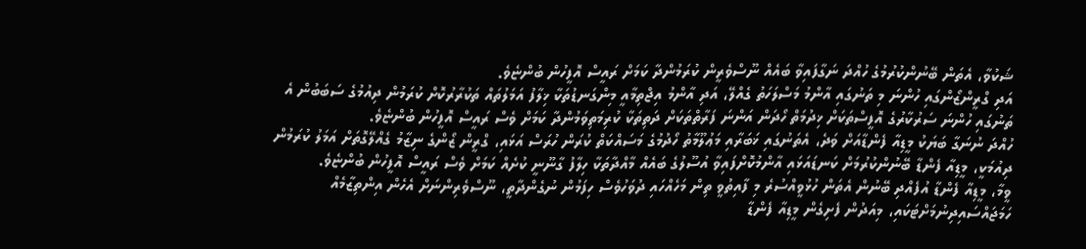ޝަކުވާ، އެތަން ބޭނުންކުރުމުގެ ހުއްދަ ނަގާފައިވާ ބައެއް ނޫސްވެރީން ކުރަމުންދާ ކަމަށް ރައީސް އޮފީހުން ބުންޏެވެ.
އަދި ގްރީންޒޯންގައި ހުންނަ މި ތަނުގައި އާންމު މަސްލަހަތު ގެއްލޭ، އަދި އާންމު އިޖްތިމާއީ މިންގަނޑުތަކާ ޚިލާފު އަމަލުތައް ތަކުރާރުކޮށް ކުރަމުން ދިއުމުގެ ސަބަބުން އެ ތަނުގައި ހުންނަ ސަރުކާރުގެ އޮފީސްތަކަށް ޚިދުމަތް ހޯދަން އަންނަ ފަރާތްތަކަށް ދަތިތަކާ ކުރިމަތިވަމުންދާ ކަމަށް ވެސް ރައީސް އޮފީހުން ބުންޏެވެ.
ހުއްދަ ނުނަގާ ބަޔަކު މީޑިއާ ފެންޑާއަށް ވަދެ، އެތަނުގައި ޚަބަރާއި މަޢުލޫމާތު ހޯދުމުގެ މަސައްކަތް ކުރަން ހުރަސް އަޅައި، ގްރީން ޒޯންގެ ނިޒާމު ގެއްލޭގޮތަށް އަމަލު ކުރަމުން ދިއުމަކީ، މީޑިއާ ފެންޑާ ބޭނުންކުރުމަށް ކަނޑައަޅައި އާންމުކޮށްފައިވާ އުސޫލުގެ ބައެއް މާއްދާތަކާ ހިލާފު ގާނޫނީ ކުށެއް ކަމަށް ވެސް ރައީސް އޮފީހުން ބުންޏެވެ.
ވީމާ، މީޑިއާ ފެންޑާ އުފެއްދި ބޭނުން އެތަން ހުޅުވީއްސުރެ މި ފާއިތުވީ ތިން މަހެއްހައި ދުވަހުވެސް ހިފަމުން ނުގެންދާތީ، ނޫސްވެރިންނަށް އެހެން އިންތިޒާމެއް ހަމަޖައްސައިދިނުމަށްޓަކައި، މިއަދުން ފެށިގެން މީޑިއާ ފެންޑާ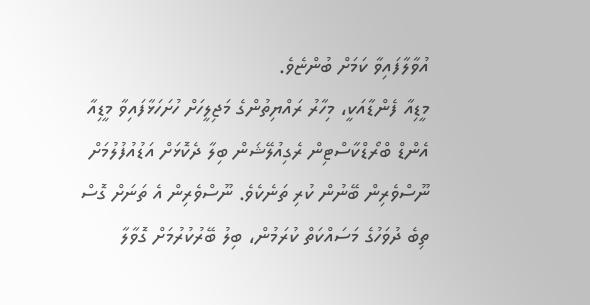އުވާލާފައިވާ ކަމަށް ބުންޏެވެ.
މީޑިއާ ފެންޑާއަކީ، މިހާރު ރައްޔިތުންގެ މަޖިލީހަށް ހުށަހަޅާފައިވާ މީޑިއާ އެންޑް ބްރޯޑްކާސްޓިން ރެގިއުލޭޝަން ބިލާ ދެކޮޅަށް އަޑުއުފުލުމަށް ނޫސްވެރިން ބޭނުން ކުރި ތަނެކެވެ. ނޫސްވެރިން އެ ތަނަށް ގޮސް ތިބެ ދުވަހުގެ މަސައްކަތް ކުރަމުން، ބިލު ބޭރުކުރުމަށް ގޮވާލާ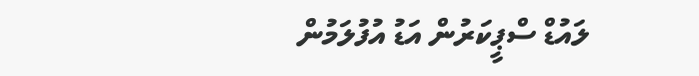ލައުޑް ސްޕީކަރުން އަޑު އުފުލަމުން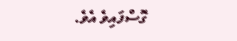ގޮސްފައިވެ އެވެ.